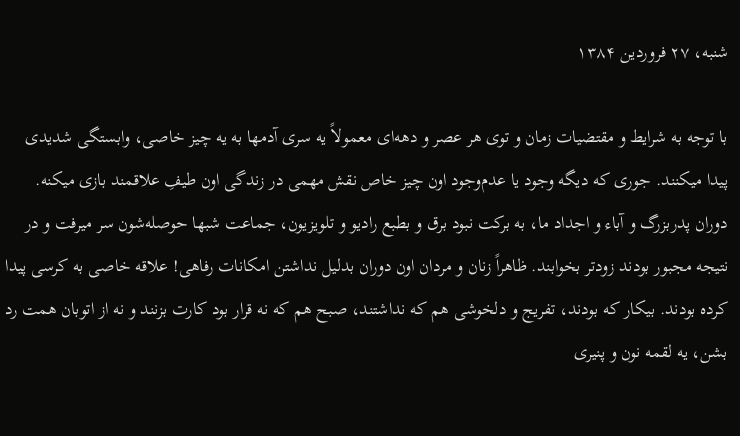شنبه، ۲۷ فروردين ۱۳۸۴

با توجه به شرايط و مقتضيات زمان و توی هر عصر و دهه‌ای معمولاً يه سری آدمها به يه چيز خاصی، وابستگی شدیدی پيدا ميكنند. جوری كه ديگه وجود يا عد‌م‌وجود اون چيز خاص نقش مهمی در زندگی اون طيفِ علاقمند بازی ميكنه. دوران پدربزرگ و آباء و اجداد ما، به بركت نبود برق و بطبع راديو و تلويزيون، جماعت شبها حوصله‌شون سر ميرفت و در نتیجه مجبور بودند زودتر بخوابند. ظاهراً زنان و مردان اون دوران بدليل نداشتن امكانات رفاهی! علاقه خاصی به كرسی پيدا كرده بودند. بيكار كه بودند، تفريج و دلخوشی هم كه نداشتند، صبح هم كه نه قرار بود كارت بزنند و نه از اتوبان همت رد بشن، يه لقمه نون و پنيری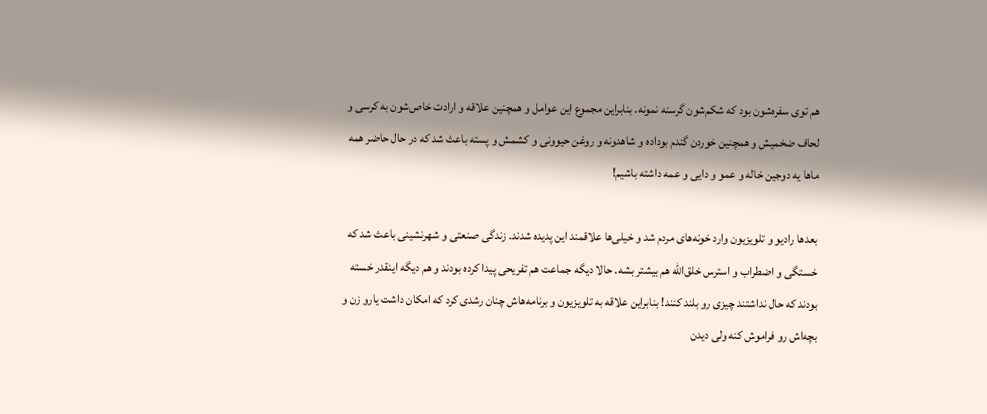هم توی سفره‌شون بود كه شكم‌شون گرسنه نمونه. بنابراين مجموع اين عوامل و همچنين علاقه و ارادت خاص‌شون به كرسی و لحاف ضخميش و همچنين خوردن گندم بوداده و شاهدونه و روغن حیوونی و كشمش و پسته باعث شد كه در حال حاضر همه ماها يه دوجين خاله و عمو و دايی و عمه داشته باشيم!

بعدها راديو و تلويزيون وارد خونه‌های مردم شد و خيلی‌ها علاقمند اين پديده شدند. زندگی صنعتی و شهرنشينی باعث شد كه خستگی‌ و اضطراب و استرس خلق‌الله هم بيشتر بشه. حالا ديگه جماعت هم تفريحی پيدا كرده بودند و هم ديگه اينقدر خسته بودند كه حال نداشتند چيزی رو بلند كنند! بنابراين علاقه به تلويزيون و برنامه‌هاش چنان رشدی كرد كه امكان داشت يارو زن و بچه‌اش رو فراموش كنه ولی ديدن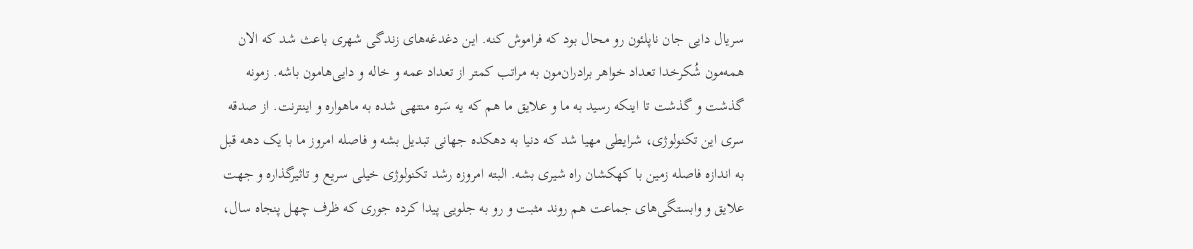سريال دايی جان ناپلئون رو محال بود كه فراموش كنه. اين دغدغه‌های زندگی شهری باعث شد كه الان همه‌مون شُکرخدا تعداد خواهر برادران‌مون به مراتب كمتر از تعداد عمه و خاله و دايی‌هامون باشه. زمونه گذشت و گذشت تا اينكه رسيد به ما و علايق ما هم كه يه سَره منتهی شده به ماهواره و اينترنت. از صدقه سری اين تكنولوژی، شرايطی مهيا شد كه دنيا به دهکده جهانی تبدیل بشه و فاصله امروز ما با یک دهه قبل به اندازه فاصله زمین با كهكشان راه شيری بشه. البته امروزه رشد تکنولوژی خیلی سریع و تاثیرگذاره و جهت علایق و وابستگی‌های جماعت هم روند مثبت و رو به جلویی پیدا کرده جوری که ظرف چهل پنجاه سال،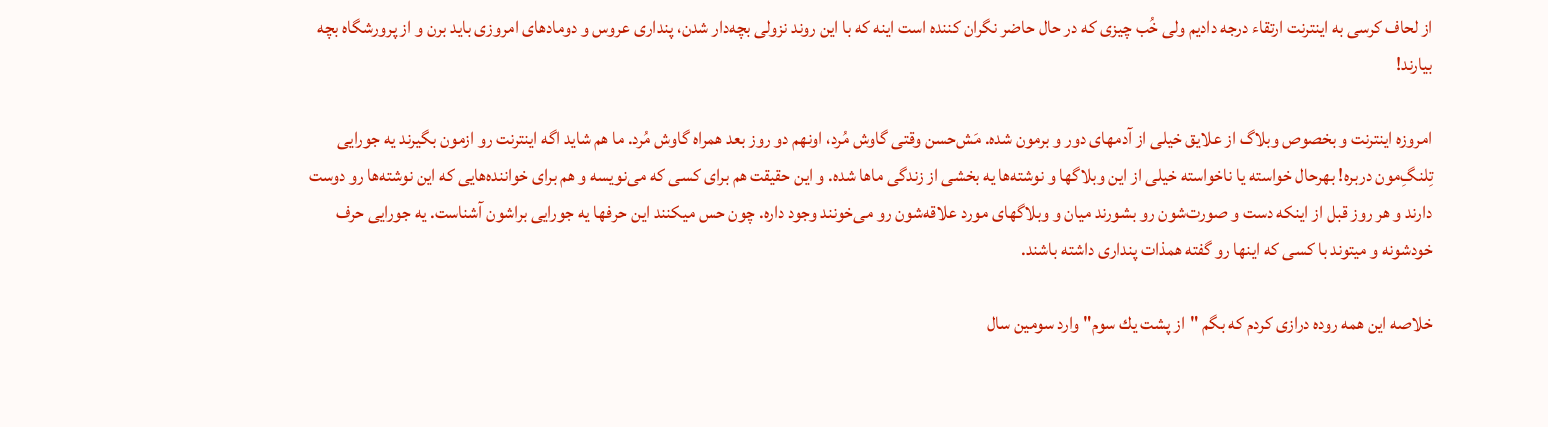از لحاف کرسی به اینترنت ارتقاء درجه دادیم ولی خُب چیزی که در حال حاضر نگران کننده است اينه که با این روند نزولی بچه‌دار شدن، پنداری عروس و دومادهای امروزی باید برن و از پرورشگاه بچه بیارند!

امروزه اينترنت و بخصوص وبلاگ از علايق خيلی از آدمهای دور و برمون شده. مَش‌حسن وقتی گاوش مُرد، اونهم دو روز بعد همراه گاوش مُرد. ما هم شايد اگه اينترنت رو ازمون بگيرند يه جورايی تِلنگِ‌مون دربره! بهرحال خواسته يا ناخواسته خيلی از اين وبلاگها و نوشته‌ها یه بخشی از زندگی ماها شده. و این حقیقت هم برای كسی كه می‌نويسه و هم برای خواننده‌هايی كه اين نوشته‌ها رو دوست دارند و هر روز قبل از اينكه دست و صورت‌شون رو بشورند ميان و وبلاگهای مورد علاقه‌شون رو می‌خونند وجود داره. چون حس میکنند این حرفها یه جورایی براشون آشناست. یه جورایی حرف خودشونه و میتوند با کسی که اینها رو گفته همذات پنداری داشته باشند.

خلاصه اين همه روده درازی كردم كه بگم "از پشت يك سوم" وارد سومين سال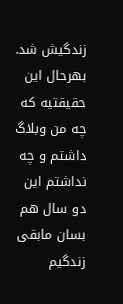زندگيش شد. بهرحال این حقیقتیه که چه من وبلاگ داشتم و چه نداشتم اين دو سال هم بسان مابقی زندگیم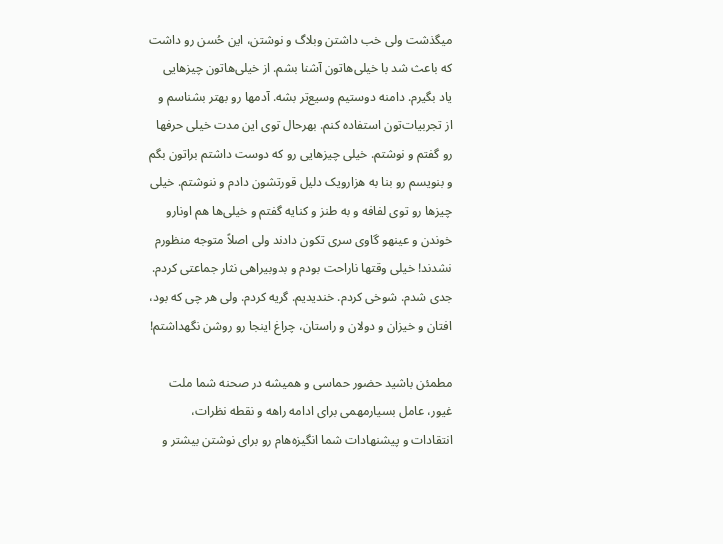ميگذشت ولی خب داشتن وبلاگ و نوشتن، این حُسن رو داشت که باعث شد با خيلی‌هاتون آشنا بشم. از خیلی‌هاتون چيزهایی ياد بگیرم. دامنه دوستیم وسیع‌تر بشه. آدمها رو بهتر بشناسم و از تجربیات‌تون استفاده کنم. بهرحال توی این مدت خیلی حرفها رو گفتم و نوشتم. خیلی چیزهایی رو که دوست داشتم براتون بگم و بنویسم رو بنا به هزارویک دلیل قورتشون دادم و ننوشتم. خیلی چیزها رو توی لفافه و به طنز و کنایه گفتم و خیلی‌ها هم اونارو خوندن و عینهو گاوی سری تکون دادند ولی اصلاً متوجه منظورم نشدند! خیلی وقتها ناراحت بودم و بدوبیراهی نثار جماعتی کردم. جدی شدم. شوخی کردم. خندیدیم. گریه کردم. ولی هر چی که بود، افتان و خیزان و دولان و راستان، چراغ اینجا رو روشن نگهداشتم!

مطمئن باشید حضور حماسی و همیشه در صحنه شما ملت غیور، عامل بسیارمهمی برای ادامه راهه و نقطه نظرات، انتقادات و پیشنهادات شما انگیزه‌هام رو برای نوشتن بیشتر و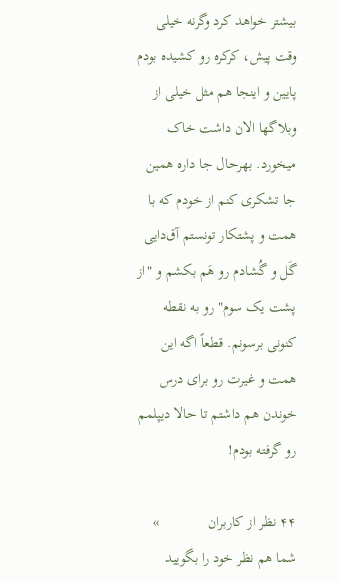بیشتر خواهد کرد وگرنه خیلی وقت پیش، کرکره رو کشیده بودم پایین و اینجا هم مثل خیلی از وبلاگها الان داشت خاک میخورد. بهرحال جا داره همین جا تشکری کنم از خودم که با همت و پشتکار تونستم آق‌دایی گَل و گُشادم رو هَم بکشم و "از پشت یک سوم" رو به نقطه کنونی برسونم. قطعاً اگه این همت و غيرت رو برای درس خوندن هم داشتم تا حالا دیپلمم رو گرفته بودم!

۴۴ نظر از کاربران             » شما هم نظر خود را بگویید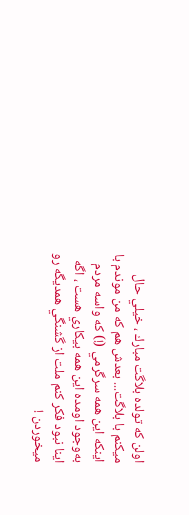اولن كه تولده بلاگت مبارك ، خيلي حال ميكنم با بلاگت... بعدش هم كه من موندم با اينكه اين همه سرگرمي (!) كه واسه مردم به‌وجود اومده اين همه بيكاري هست ، اگه اينا نبود فكر كنم ملت از گشنگي همديگه رو ميخوردن !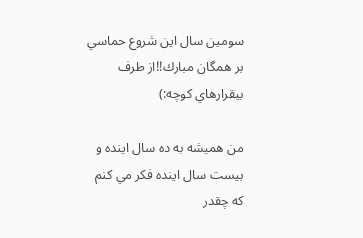سومين سال اين شروع حماسي بر همگان مبارك!!از طرف بيقرارهاي كوچه:)

من هميشه به ده سال اينده و بيست سال اينده فكر مي كنم كه چقدر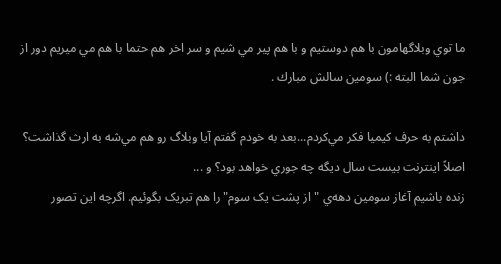ما توي وبلاگهامون با هم دوستيم و با هم پير مي شيم و سر اخر هم حتما با هم مي ميريم دور از جون شما البته :) سومين سالش مبارك .

داشتم به حرف کيميا فکر مي‌کردم...بعد به خودم گفتم آيا وبلاگ رو هم مي‌شه به ارث گذاشت؟ اصلاً اينترنت بيست سال ديگه چه جوري خواهد بود؟ و ...
زنده باشيم آغاز سومين دهه‌ي "از پشت يک سوم" را هم تبريک بگوئيم. اگرچه اين تصور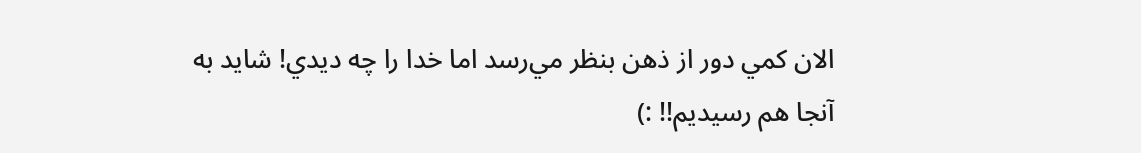الان کمي دور از ذهن بنظر مي‌رسد اما خدا را چه ديدي! شايد به آنجا هم رسيديم!! :)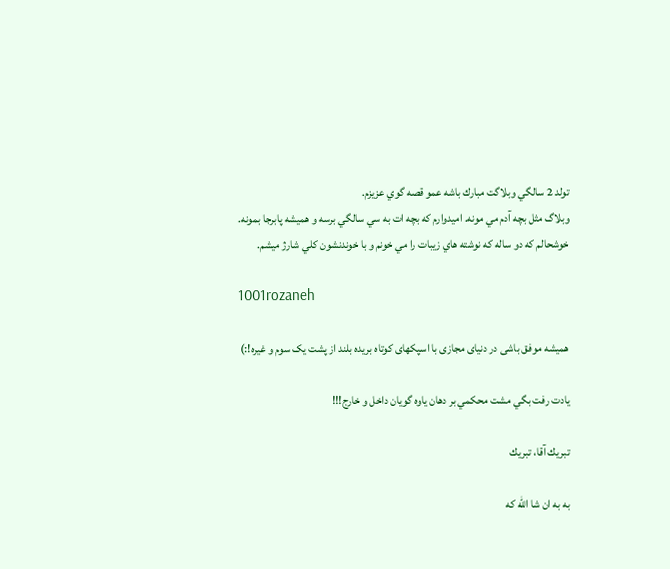تولد 2 سالگي وبلاگت مبارك باشه عمو قصه گوي عزيزم.
وبلاگ مثل بچه آدم مي مونه. اميدوارم كه بچه ات به سي سالگي برسه و هميشه پابرجا بمونه.
خوشحالم كه دو ساله كه نوشته هاي زيبات را مي خونم و با خوندنشون كلي شارژ ميشم.

1001rozaneh

همیشه موفق باشی در دنیای مجازی با اسپکهای کوتاه بریده بلند از پشت یک سوم و غیره!:)

يادت رفت بگي مشت محكمي بر دهان ياوه گويان داخل و خارج!!!

تبريك آقا، تبريك

به به ان شا الله كه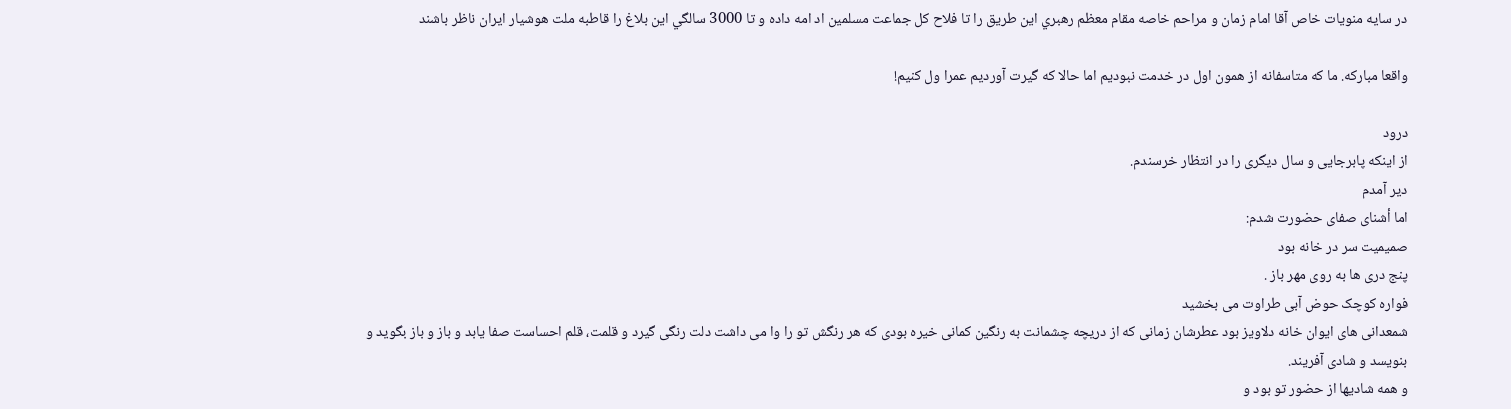در سايه منويات خاص آقا امام زمان و مراحم خاصه مقام معظم رهبري اين طريق را تا فلاح كل جماعت مسلمين اد امه داده و تا 3000 سالگي اين بلاغ را قاطبه ملت هوشيار ايران ناظر باشند

واقعا مباركه. ما كه متاسفانه از همون اول در خدمت نبوديم اما حالا كه گيرت آورديم عمرا ول كنيم!

درود
از اینکه پابرجایی و سال دیگری را در انتظار خرسندم.
دیر آمدم
اما أشنای صفای حضورت شدم:
صمیمیت سر در خانه بود
پنج دری ها به روی مهر باز .
فواره کوچک حوض آبی طراوت می بخشید
شمعدانی های ایوان خانه دلاویز بود عطرشان زمانی که از دریچه چشمانت به رنگین کمانی خیره بودی که هر رنگش تو را وا می داشت دلت رنگی گیرد و قلمت، قلم احساست صفا یابد و باز و باز بگوید و بنویسد و شادی آفریند.
و همه شادیها از حضور تو بود و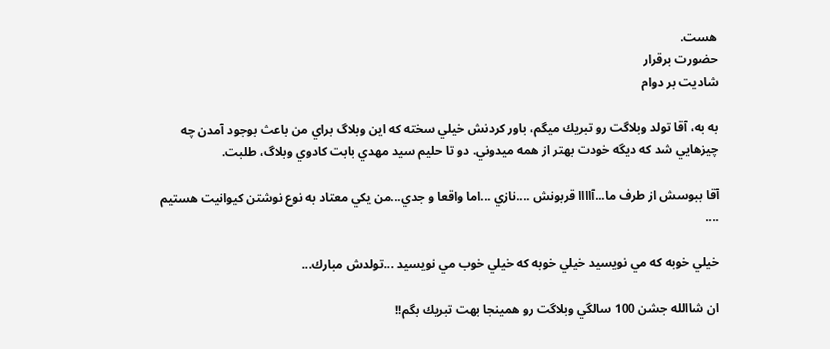هست.
حضورت برقرار
شادیت بر دوام

به به، آقا تولد وبلاگت رو تبريك ميگم، باور كردنش خيلي سخته كه اين وبلاگ براي من باعث بوجود آمدن چه چيزهايي شد كه ديگه خودت بهتر از همه ميدوني. دو تا حليم سيد مهدي بابت كادوي وبلاگ، طلبت.

آقا ببوسش از طرف ما...آاااا قربونش ....نازي ...اما واقعا و جدي...من يكي معتاد به نوع نوشتن كيوانيت هستيم ....

خيلي خوبه كه مي نويسيد خيلي خوبه كه خيلي خوب مي نويسيد ...تولدش مبارك...

ان شاالله جشن 100 سالگي وبلاگت رو همينجا بهت تبريك بگم!!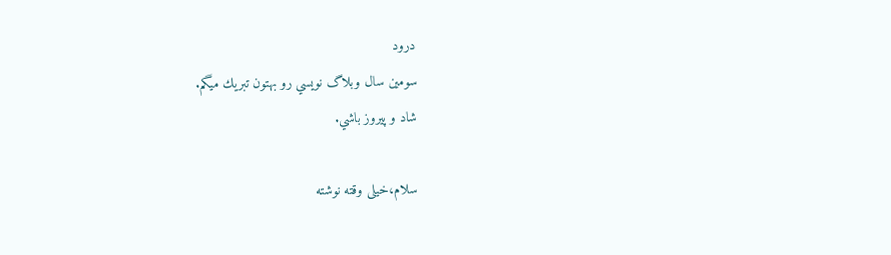درود
سومين سال وبلاگ نويسي رو بهتون تبريك ميگم.
شاد و پيروز باشي.

سلام،خیلی وقته نوشته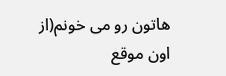هاتون رو می خونم(از اون موقع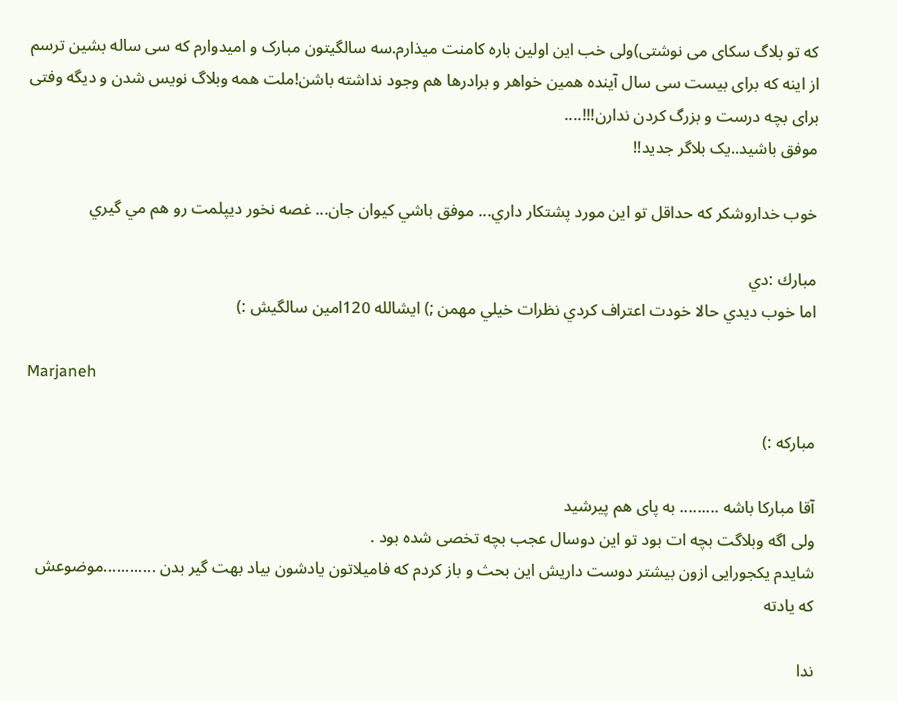که تو بلاگ سکای می نوشتی)ولی خب این اولین باره کامنت میذارم.سه سالگیتون مبارک و امیدوارم که سی ساله بشین ترسم از اینه که برای بیست سی سال آینده همین خواهر و برادرها هم وجود نداشته باشن!ملت همه وبلاگ نویس شدن و دیگه وفتی برای بچه درست و بزرگ کردن ندارن!!!....
موفق باشید..یک بلاگر جدید!!

خوب خداروشكر كه حداقل تو اين مورد پشتكار داري... موفق باشي كيوان جان... غصه نخور ديپلمت رو هم مي گيري

مبارك :دي
اما خوب ديدي حالا خودت اعتراف كردي نظرات خيلي مهمن ;) ايشالله 120امين سالگيش :)

Marjaneh

مباركه :)

آقا مبارکا باشه ......... به پای هم پیرشید
ولی اگه وبلاگت بچه ات بود تو این دوسال عجب بچه تخصی شده بود .
شایدم یکجورایی ازون بیشتر دوست داریش این بحث و باز کردم که فامیلاتون یادشون بیاد بهت گیر بدن ............موضوعش كه يادته

ندا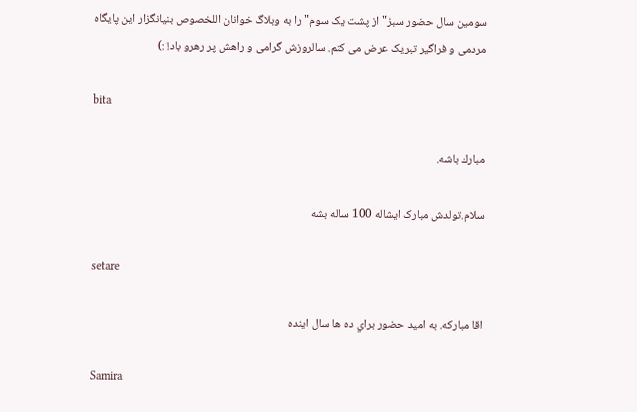سومين سال حضور سبز"از پشت يک سوم" را به وبلاگ خوانان اللخصوص بنیانگزار این پایگاه مردمی و فراگیر تبریک عرض می کنم. سالروزش گرامی و راهش پر رهرو باد! :)

bita

مبارك باشه.

سلام.تولدش مبارک ایشاله 100 ساله بشه

setare

اقا مباركه. به اميد حضور براي ده ها سال اينده

Samira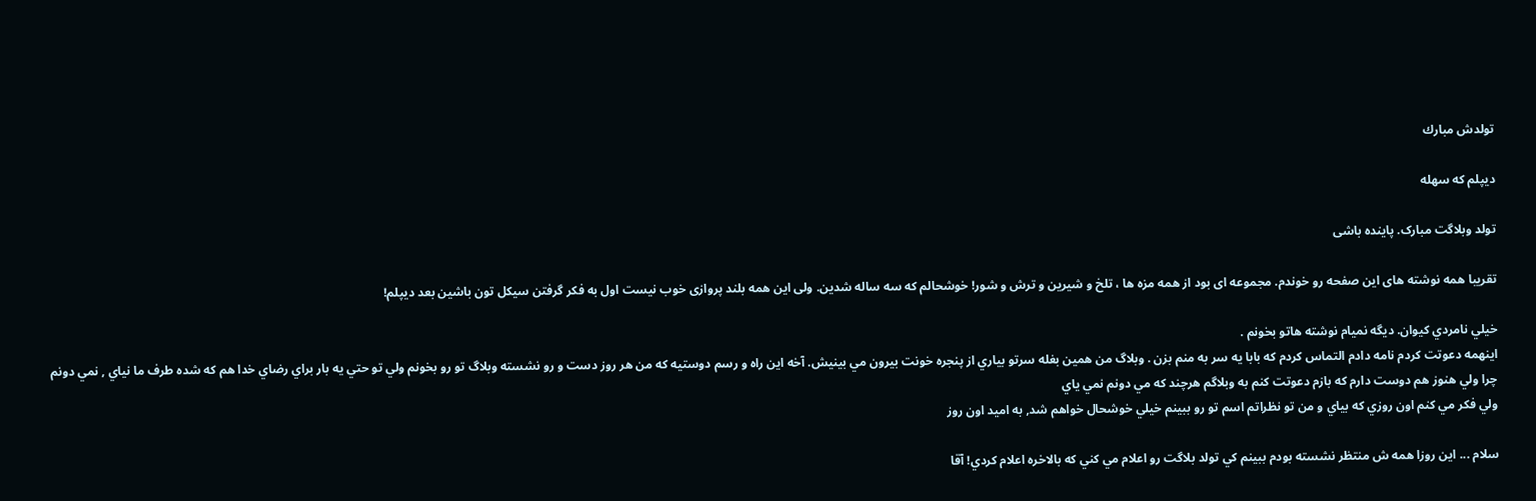تولدش مبارك

ديپلم كه سهله

تولد وبلاگت مبارک. پاینده باشی

تقریبا همه نوشته های این صفحه رو خوندم. مجموعه ای بود از همه مزه ها ، تلخ و شیرین و ترش و شور! خوشحالم که سه ساله شدین. ولی این همه بلند پروازی خوب نیست اول به فکر گرفتن سیکل تون باشین بعد دیپلم!

خيلي نامردي كيوان. ديگه نميام نوشته هاتو بخونم .
اينهمه دعوتت كردم نامه دادم التماس كردم كه بابا يه سر به منم بزن . وبلاگ من همين بغله سرتو بياري از پنجره خونت بيرون مي بينيش. آخه اين راه و رسم دوستيه كه من هر روز دست و رو نشسته وبلاگ تو رو بخونم ولي تو حتي يه بار براي رضاي خدا هم كه شده طرف ما نياي , نمي دونم چرا ولي هنوز هم دوست دارم كه بازم دعوتت كنم به وبلاگم هرچند كه مي دونم نمي ياي
ولي فكر مي كنم اون روزي كه بياي و من تو نظراتم اسم تو رو ببينم خيلي خوشحال خواهم شد, به اميد اون روز

سلام ... اين روزا همه ش منتظر نشسته بودم ببينم كي تولد بلاگت رو اعلام مي كني كه بالاخره اعلام كردي! آقا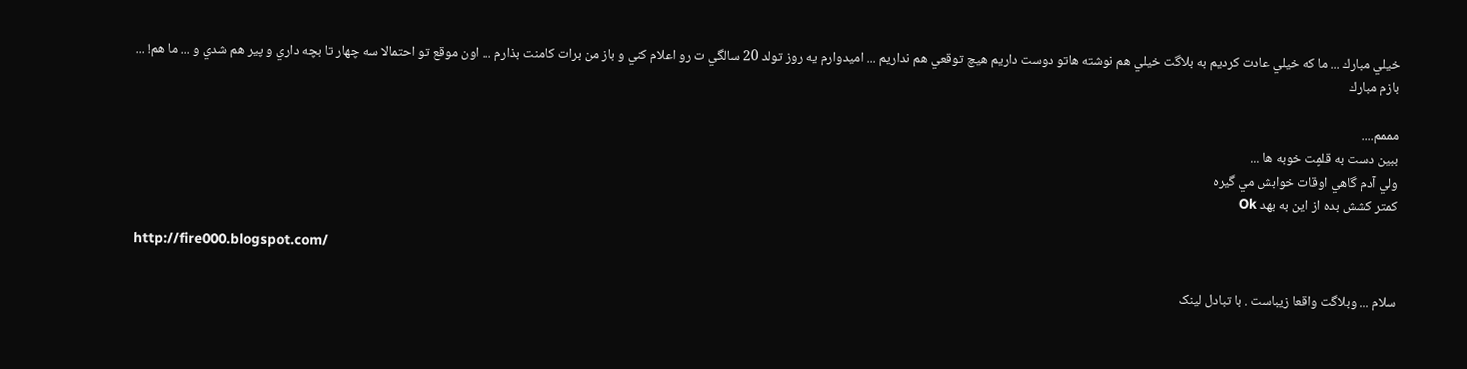خيلي مبارك ... ما كه خيلي عادت كرديم به بلاگت خيلي هم نوشته هاتو دوست داريم هيچ توقعي هم نداريم ... اميدوارم يه روز تولد 20 سالگي ت رو اعلام كني و باز من برات كامنت بذارم ... اون موقع تو احتمالا سه چهار تا بچه داري و پير هم شدي و ... ما هم! ... بازم مبارك

مممم....
ببين دست به قلمٍت خوبه ها ...
ولي آدم گاهي اوقات خوابش مي گيره
كمتر كشش بده از اين به بهد Ok

http://fire000.blogspot.com/

سلام ... وبلاگت واقعا زيباست . با تبادل لينک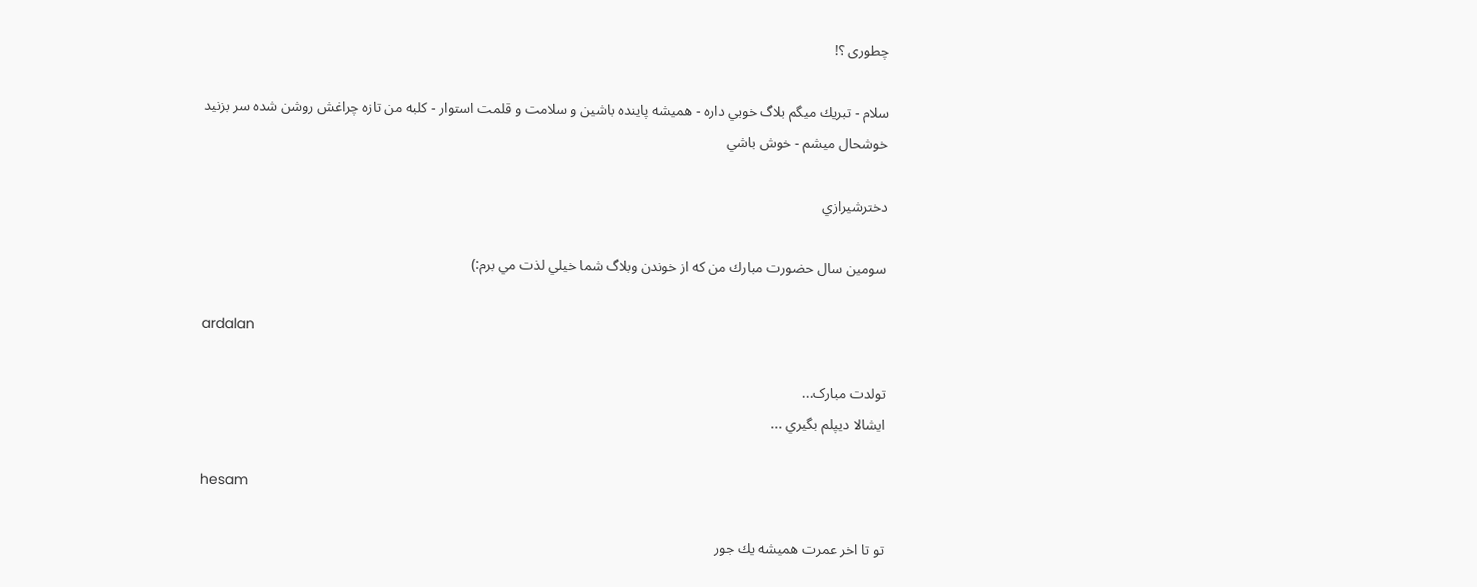چطوری ؟!

سلام - تبريك ميگم بلاگ خوبي داره - هميشه پاينده باشين و سلامت و قلمت استوار - كلبه من تازه چراغش روشن شده سر بزنيد خوشحال ميشم - خوش باشي

دخترشيرازي

سومين سال حضورت مبارك من كه از خوندن وبلاگ شما خيلي لذت مي برم:)

ardalan

تولدت مبارک...
ايشالا ديپلم بگيري ...

hesam

تو تا اخر عمرت هميشه يك جور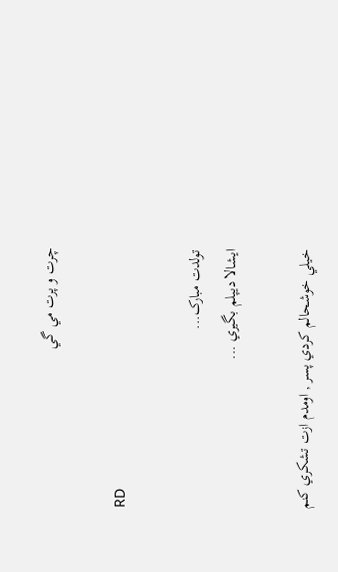چرت و پرت مي گي

RD

تولدت مبارک...
ايشالا ديپلم بگيري ...

خيلي خوشحالم كردي پسر , اومدم ازت تشكري كنم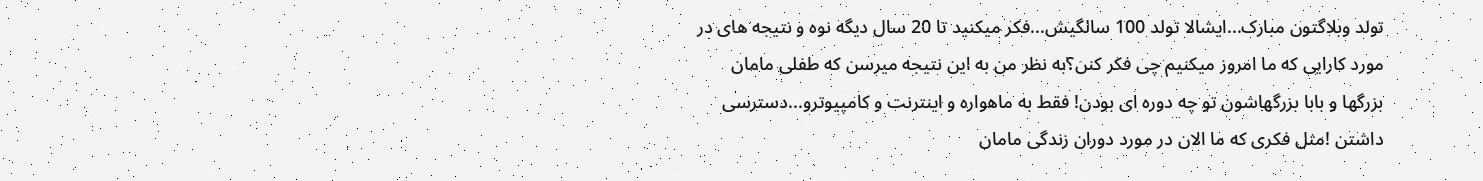تولد وبلاگتون مبارک...ایشالا تولد 100 سالگیش...فکر میکنید تا 20 سال دیگه نوه و نتیجه های در مورد کارایی که ما امروز میکنیم چی فکر کنن؟به نظر من به این نتیجه میرسن که طفلی مامان بزرگها و بابا بزرگهاشون تو چه دوره ای بودن! فقط به ماهواره و اینترنت و کامپیوترو...دسترسی داشتن !مثل فکری که ما الان در مورد دوران زندگی مامان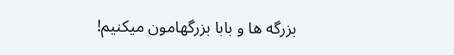بزرگه ها و بابا بزرگهامون میکنیم!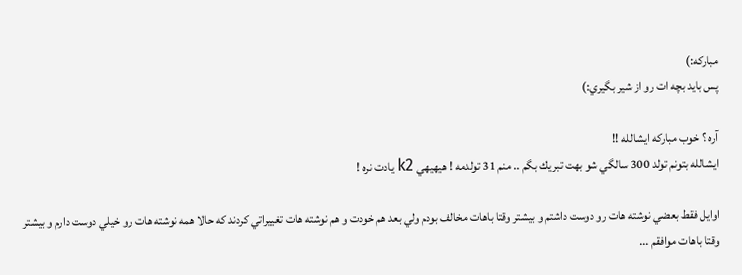مباركه:)
پس بايد بچه ات رو از شير بگيري:)

آره ؟ خوب مباركه ايشالله !!
ايشالله بتونم تولد 300 سالگي شو بهت تبريك بگم .. منم 31 تولدمه ! هيهيهي k2 يادت نره !

اوايل فقط بعضي نوشته هات رو دوست داشتم و بيشتر وقتا باهات مخالف بودم ولي بعد هم خودت و هم نوشته هات تغييراتي كردند كه حالا همه نوشته هات رو خيلي دوست دارم و بيشتر وقتا باهات موافقم ...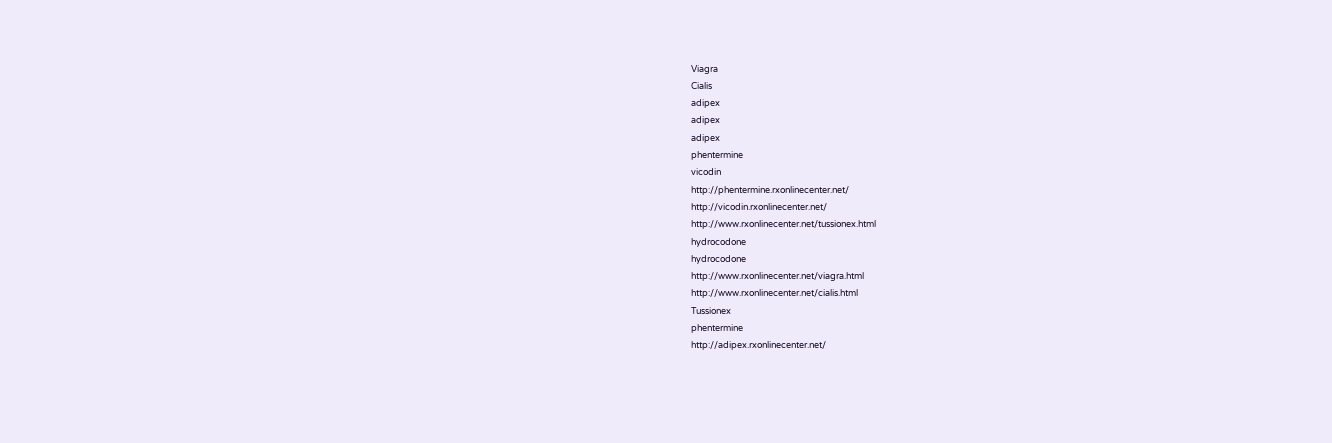Viagra
Cialis
adipex
adipex
adipex
phentermine
vicodin
http://phentermine.rxonlinecenter.net/
http://vicodin.rxonlinecenter.net/
http://www.rxonlinecenter.net/tussionex.html
hydrocodone
hydrocodone
http://www.rxonlinecenter.net/viagra.html
http://www.rxonlinecenter.net/cialis.html
Tussionex
phentermine
http://adipex.rxonlinecenter.net/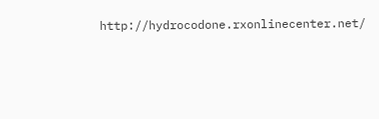http://hydrocodone.rxonlinecenter.net/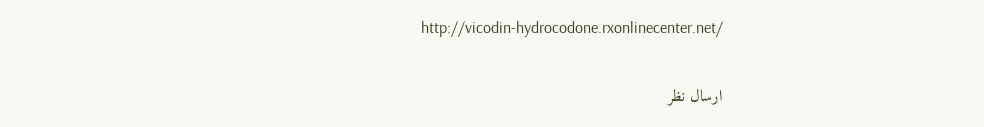http://vicodin-hydrocodone.rxonlinecenter.net/

ارسال نظر